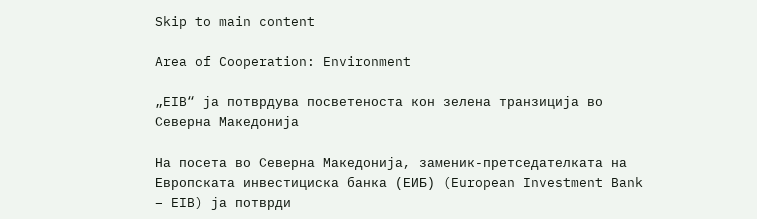Skip to main content

Area of Cooperation: Environment

„EIB“ ја потврдува посветеноста кон зелена транзиција во Северна Македонија

На посета во Северна Македонија, заменик-претседателката на Европската инвестициска банка (ЕИБ) (European Investment Bank – EIB) ја потврди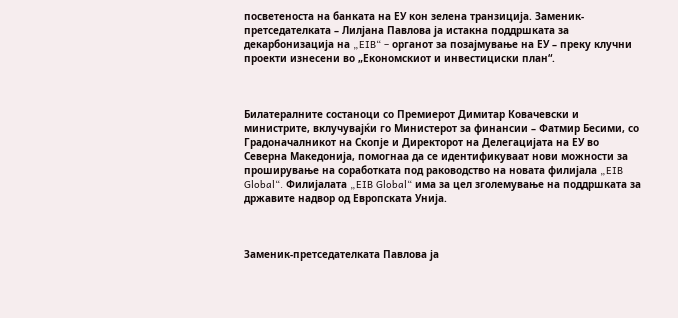посветеноста на банката на ЕУ кон зелена транзиција. Заменик-претседателката – Лилјана Павлова ја истакна поддршката за декарбонизација на „EIB“ – органот за позајмување на ЕУ – преку клучни проекти изнесени во „Економскиот и инвестициски план“.



Билатералните состаноци со Премиерот Димитар Ковачевски и министрите, вклучувајќи го Министерот за финансии – Фатмир Бесими, со Градоначалникот на Скопје и Директорот на Делегацијата на ЕУ во Северна Македонија, помогнаа да се идентификуваат нови можности за проширување на соработката под раководство на новата филијала „EIB Global“. Филијалата „EIB Global“ има за цел зголемување на поддршката за државите надвор од Европската Унија.



Заменик-претседателката Павлова ја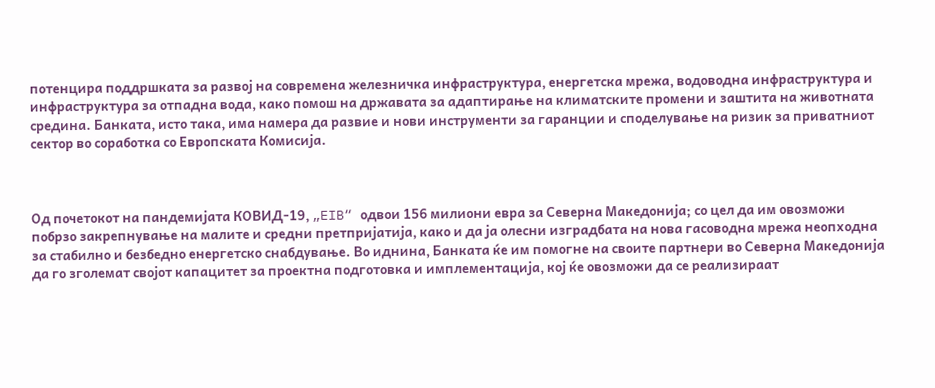потенцира поддршката за развој на современа железничка инфраструктура, енергетска мрежа, водоводна инфраструктура и инфраструктура за отпадна вода, како помош на државата за адаптирање на климатските промени и заштита на животната средина. Банката, исто така, има намера да развие и нови инструменти за гаранции и споделување на ризик за приватниот сектор во соработка со Европската Комисија.



Од почетокот на пандемијата КОВИД-19, „EIB“ одвои 156 милиони евра за Северна Македонија; со цел да им овозможи побрзо закрепнување на малите и средни претпријатија, како и да ја олесни изградбата на нова гасоводна мрежа неопходна за стабилно и безбедно енергетско снабдување. Во иднина, Банката ќе им помогне на своите партнери во Северна Македонија да го зголемат својот капацитет за проектна подготовка и имплементација, кој ќе овозможи да се реализираат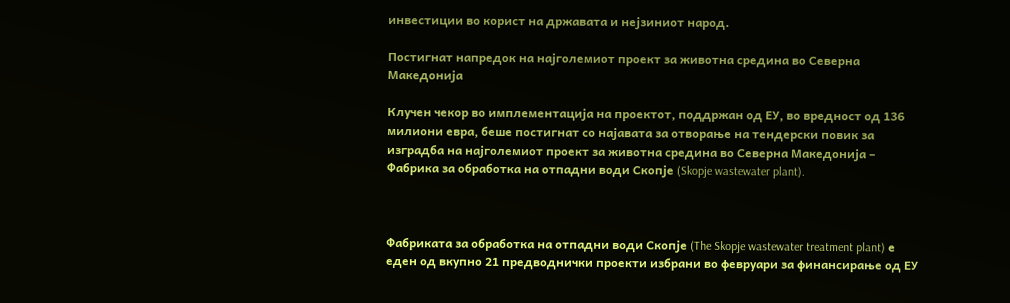инвестиции во корист на државата и нејзиниот народ.

Постигнат напредок на најголемиот проект за животна средина во Северна Македонија

Клучен чекор во имплементација на проектот, поддржан од ЕУ, во вредност од 136 милиони евра, беше постигнат со најавата за отворање на тендерски повик за изградба на најголемиот проект за животна средина во Северна Македонија – Фабрика за обработка на отпадни води Скопје (Skopje wastewater plant).



Фабриката за обработка на отпадни води Скопје (The Skopje wastewater treatment plant) е еден од вкупно 21 предводнички проекти избрани во февруари за финансирање од ЕУ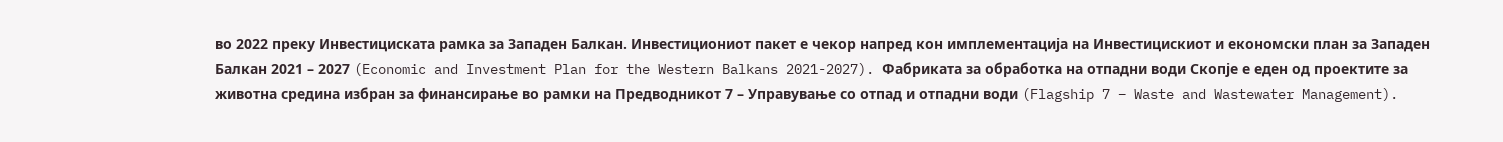во 2022 преку Инвестициската рамка за Западен Балкан. Инвестициониот пакет е чекор напред кон имплементација на Инвестицискиот и економски план за Западен Балкан 2021 – 2027 (Economic and Investment Plan for the Western Balkans 2021-2027). Фабриката за обработка на отпадни води Скопје е еден од проектите за животна средина избран за финансирање во рамки на Предводникот 7 – Управување со отпад и отпадни води (Flagship 7 – Waste and Wastewater Management).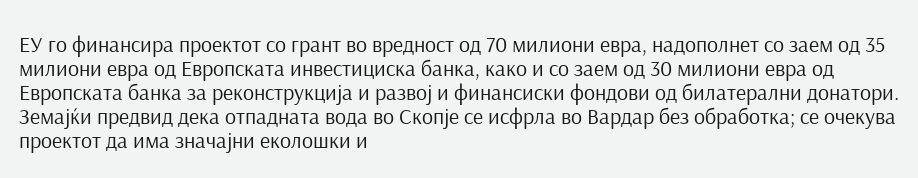ЕУ го финансира проектот со грант во вредност од 70 милиони евра, надополнет со заем од 35 милиони евра од Европската инвестициска банка, како и со заем од 30 милиони евра од Европската банка за реконструкција и развој и финансиски фондови од билатерални донатори. Земајќи предвид дека отпадната вода во Скопје се исфрла во Вардар без обработка; се очекува проектот да има значајни еколошки и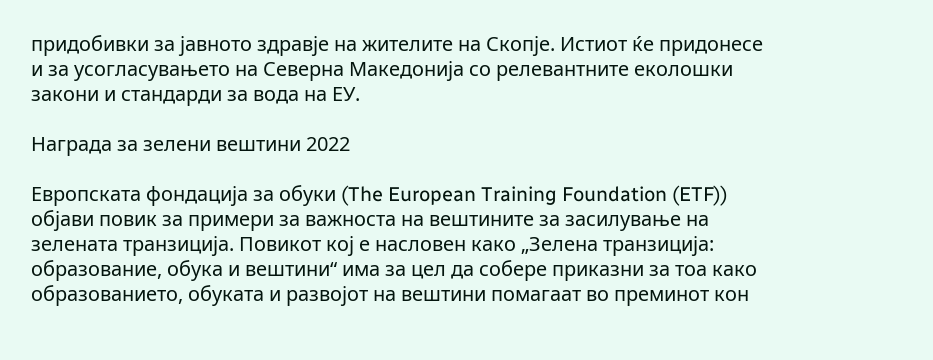придобивки за јавното здравје на жителите на Скопје. Истиот ќе придонесе и за усогласувањето на Северна Македонија со релевантните еколошки закони и стандарди за вода на ЕУ.

Награда за зелени вештини 2022

Европската фондација за обуки (The European Training Foundation (ETF)) објави повик за примери за важноста на вештините за засилување на зелената транзиција. Повикот кој е насловен како „Зелена транзиција: образование, обука и вештини“ има за цел да собере приказни за тоа како образованието, обуката и развојот на вештини помагаат во преминот кон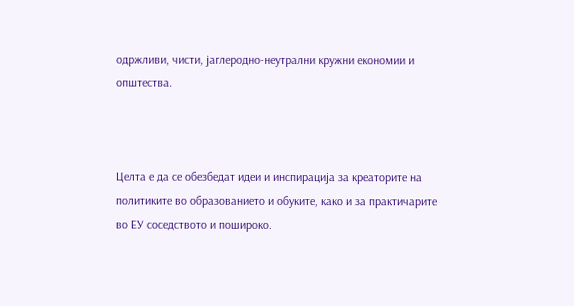одржливи, чисти, јаглеродно-неутрални кружни економии и општества.



Целта е да се обезбедат идеи и инспирација за креаторите на политиките во образованието и обуките, како и за практичарите во ЕУ соседството и пошироко.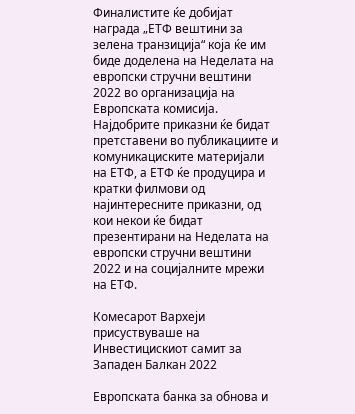Финалистите ќе добијат награда „ЕТФ вештини за зелена транзиција“ која ќе им биде доделена на Неделата на европски стручни вештини 2022 во организација на Европската комисија. Најдобрите приказни ќе бидат претставени во публикациите и комуникациските материјали на ЕТФ, а ЕТФ ќе продуцира и кратки филмови од најинтересните приказни, од кои некои ќе бидат презентирани на Неделата на европски стручни вештини 2022 и на социјалните мрежи на ЕТФ.

Комесарот Вархеји присуствуваше на Инвестицискиот самит за Западен Балкан 2022

Европската банка за обнова и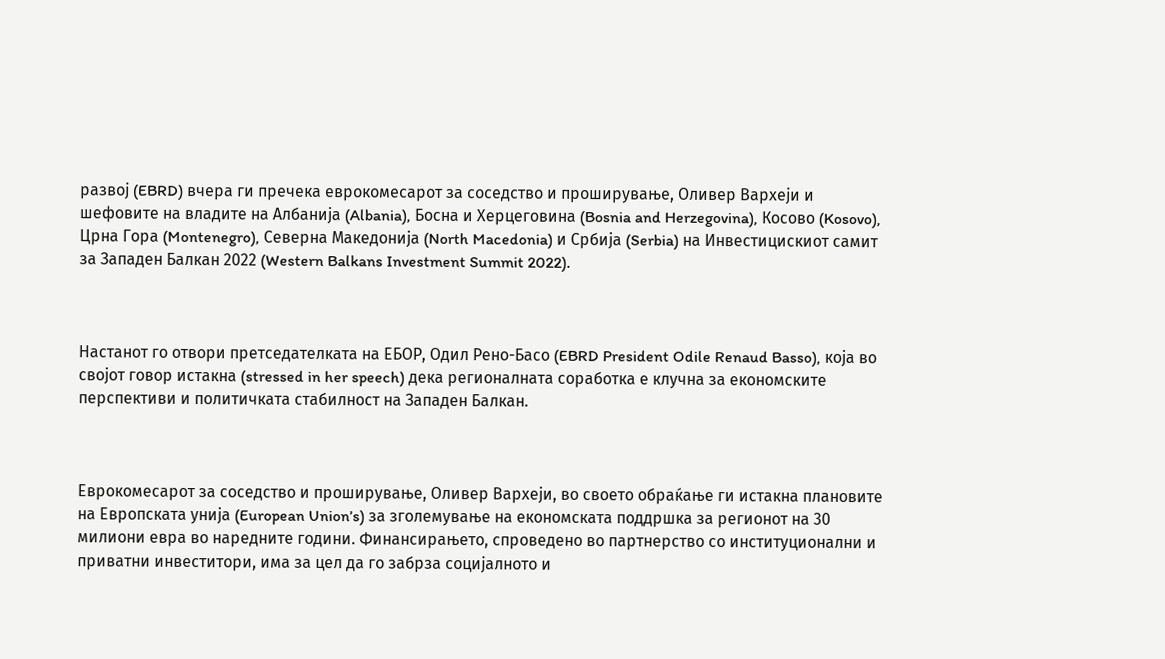развој (EBRD) вчера ги пречека еврокомесарот за соседство и проширување, Оливер Вархеји и шефовите на владите на Албанија (Albania), Босна и Херцеговина (Bosnia and Herzegovina), Косово (Kosovo), Црна Гора (Montenegro), Северна Македонија (North Macedonia) и Србија (Serbia) на Инвестицискиот самит за Западен Балкан 2022 (Western Balkans Investment Summit 2022).



Настанот го отвори претседателката на ЕБОР, Одил Рено-Басо (EBRD President Odile Renaud Basso), која во својот говор истакна (stressed in her speech) дека регионалната соработка е клучна за економските перспективи и политичката стабилност на Западен Балкан.



Еврокомесарот за соседство и проширување, Оливер Вархеји, во своето обраќање ги истакна плановите на Европската унија (European Union’s) за зголемување на економската поддршка за регионот на 30 милиони евра во наредните години. Финансирањето, спроведено во партнерство со институционални и приватни инвеститори, има за цел да го забрза социјалното и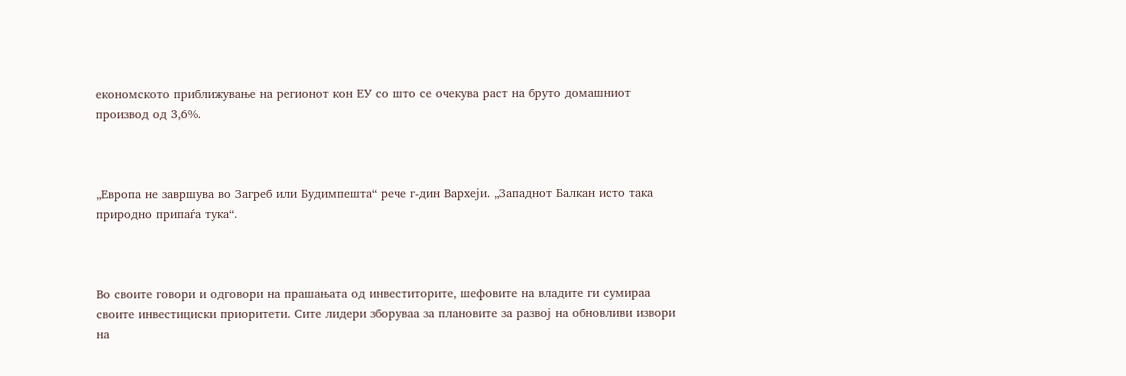економското приближување на регионот кон ЕУ со што се очекува раст на бруто домашниот производ од 3,6%.



„Европа не завршува во Загреб или Будимпешта“ рече г-дин Вархеји. „Западнот Балкан исто така природно припаѓа тука“.



Во своите говори и одговори на прашањата од инвеститорите, шефовите на владите ги сумираа своите инвестициски приоритети. Сите лидери зборуваа за плановите за развој на обновливи извори на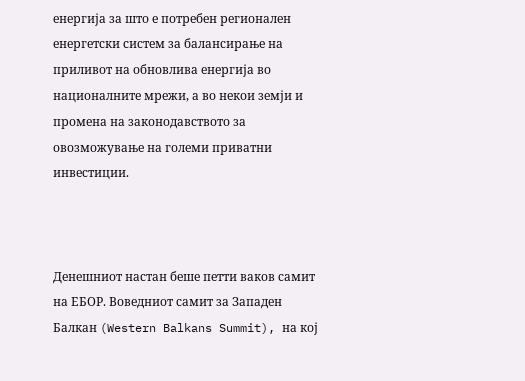енергија за што е потребен регионален енергетски систем за балансирање на приливот на обновлива енергија во националните мрежи, а во некои земји и промена на законодавството за овозможување на големи приватни инвестиции.



Денешниот настан беше петти ваков самит на ЕБОР. Воведниот самит за Западен Балкан (Western Balkans Summit), на кој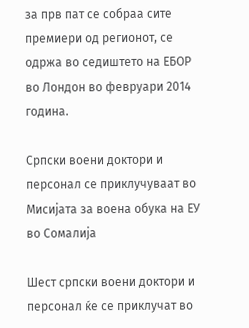за прв пат се собраа сите премиери од регионот, се одржа во седиштето на ЕБОР во Лондон во февруари 2014 година.

Српски воени доктори и персонал се приклучуваат во Мисијата за воена обука на ЕУ во Сомалија

Шест српски воени доктори и персонал ќе се приклучат во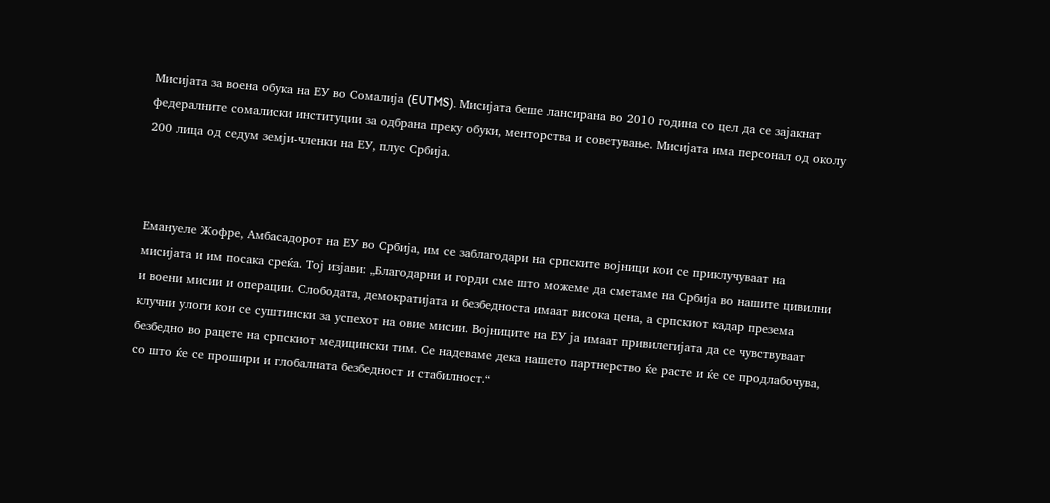Мисијата за воена обука на ЕУ во Сомалија (EUTMS). Мисијата беше лансирана во 2010 година со цел да се зајакнат федералните сомалиски институции за одбрана преку обуки, менторства и советување. Мисијата има персонал од околу 200 лица од седум земји-членки на ЕУ, плус Србија.



Емануеле Жофре, Амбасадорот на ЕУ во Србија, им се заблагодари на српските војници кои се приклучуваат на мисијата и им посака среќа. Тој изјави: „Благодарни и горди сме што можеме да сметаме на Србија во нашите цивилни и воени мисии и операции. Слободата, демократијата и безбедноста имаат висока цена, а српскиот кадар презема клучни улоги кои се суштински за успехот на овие мисии. Војниците на ЕУ ја имаат привилегијата да се чувствуваат безбедно во рацете на српскиот медицински тим. Се надеваме дека нашето партнерство ќе расте и ќе се продлабочува, со што ќе се прошири и глобалната безбедност и стабилност.“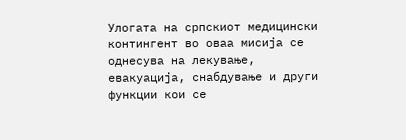Улогата на српскиот медицински контингент во оваа мисија се однесува на лекување, евакуација, снабдување и други функции кои се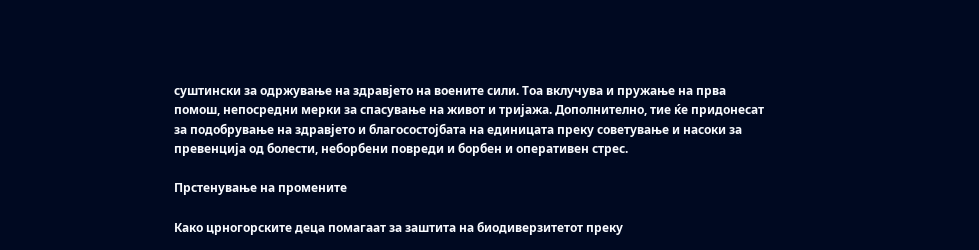суштински за одржување на здравјето на воените сили. Тоа вклучува и пружање на прва помош, непосредни мерки за спасување на живот и тријажа. Дополнително, тие ќе придонесат за подобрување на здравјето и благосостојбата на единицата преку советување и насоки за превенција од болести, неборбени повреди и борбен и оперативен стрес.

Прстенување на промените

Како црногорските деца помагаат за заштита на биодиверзитетот преку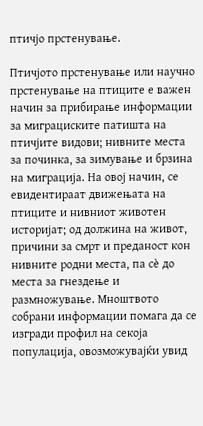птичјо прстенување.

Птичјото прстенување или научно прстенување на птиците е важен начин за прибирање информации за миграциските патишта на птичјите видови; нивните места за починка, за зимување и брзина на миграција. На овој начин, се евидентираат движењата на птиците и нивниот животен историјат; од должина на живот, причини за смрт и преданост кон нивните родни места, па сè до места за гнездење и размножување. Мноштвото собрани информации помага да се изгради профил на секоја популација, овозможувајќи увид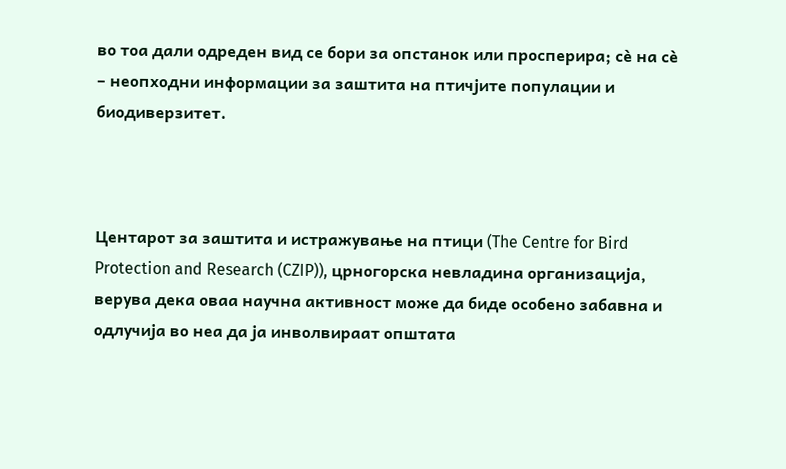во тоа дали одреден вид се бори за опстанок или просперира; сè на сè – неопходни информации за заштита на птичјите популации и биодиверзитет.



Центарот за заштита и истражување на птици (The Centre for Bird Protection and Research (CZIP)), црногорска невладина организација, верува дека оваа научна активност може да биде особено забавна и одлучија во неа да ја инволвираат општата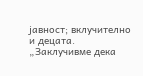јавност; вклучително и децата. „Заклучивме дека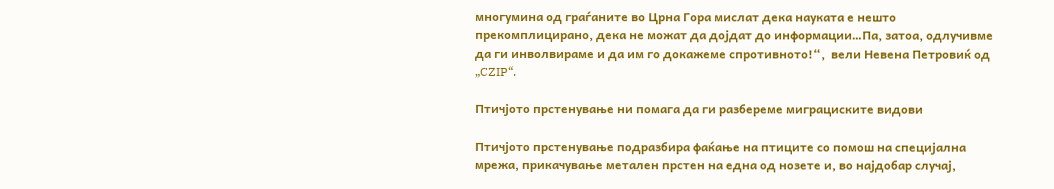многумина од граѓаните во Црна Гора мислат дека науката е нешто прекомплицирано, дека не можат да дојдат до информации…Па, затоа, одлучивме да ги инволвираме и да им го докажеме спротивното!“,  вели Невена Петровиќ од „CZIP“.

Птичјото прстенување ни помага да ги разбереме миграциските видови

Птичјото прстенување подразбира фаќање на птиците со помош на специјална мрежа, прикачување метален прстен на една од нозете и, во најдобар случај,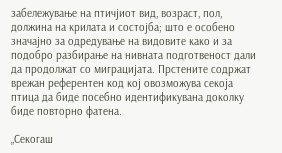забележување на птичјиот вид, возраст, пол, должина на крилата и состојба; што е особено значајно за одредување на видовите како и за подобро разбирање на нивната подготвеност дали да продолжат со миграцијата. Прстените содржат врежан референтен код кој овозможува секоја птица да биде посебно идентификувана доколку биде повторно фатена.

„Секогаш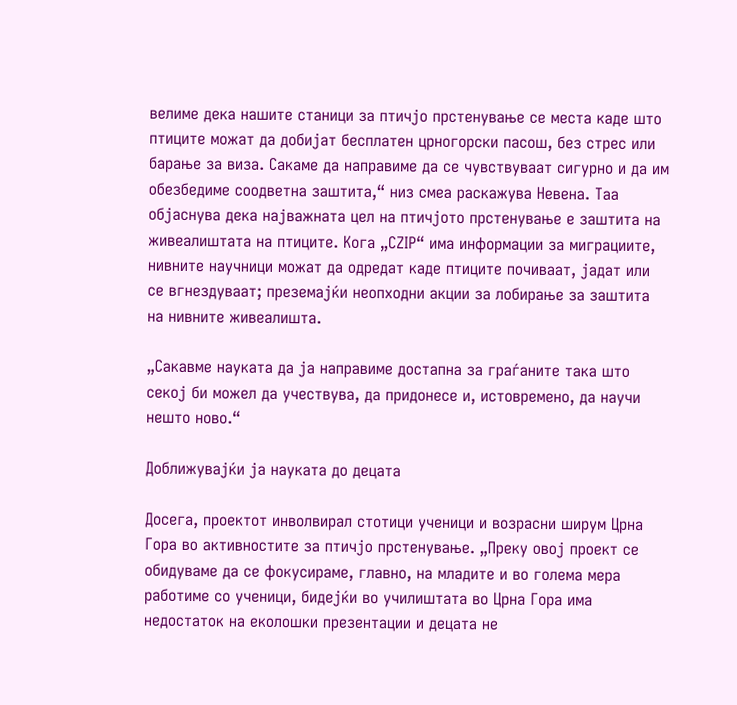велиме дека нашите станици за птичјо прстенување се места каде што птиците можат да добијат бесплатен црногорски пасош, без стрес или барање за виза. Сакаме да направиме да се чувствуваат сигурно и да им обезбедиме соодветна заштита,“ низ смеа раскажува Невена. Таа објаснува дека најважната цел на птичјото прстенување е заштита на живеалиштата на птиците. Кога „CZIP“ има информации за миграциите, нивните научници можат да одредат каде птиците почиваат, јадат или се вгнездуваат; преземајќи неопходни акции за лобирање за заштита на нивните живеалишта.

„Сакавме науката да ја направиме достапна за граѓаните така што секој би можел да учествува, да придонесе и, истовремено, да научи нешто ново.“

Доближувајќи ја науката до децата

Досега, проектот инволвирал стотици ученици и возрасни ширум Црна Гора во активностите за птичјо прстенување. „Преку овој проект се обидуваме да се фокусираме, главно, на младите и во голема мера работиме со ученици, бидејќи во училиштата во Црна Гора има недостаток на еколошки презентации и децата не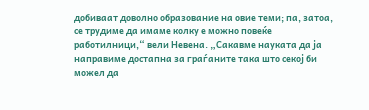добиваат доволно образование на овие теми; па, затоа, се трудиме да имаме колку е можно повеќе работилници,“ вели Невена. „Сакавме науката да ја направиме достапна за граѓаните така што секој би можел да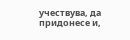учествува, да придонесе и,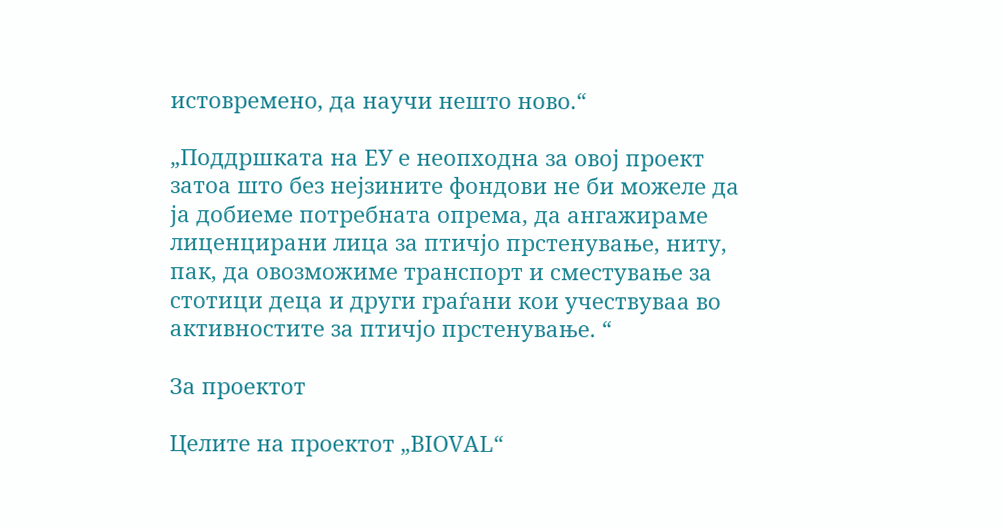истовремено, да научи нешто ново.“

„Поддршката на ЕУ е неопходна за овој проект затоа што без нејзините фондови не би можеле да ја добиеме потребната опрема, да ангажираме лиценцирани лица за птичјо прстенување, ниту, пак, да овозможиме транспорт и сместување за стотици деца и други граѓани кои учествуваа во активностите за птичјо прстенување. “

За проектот

Целите на проектот „BIOVAL“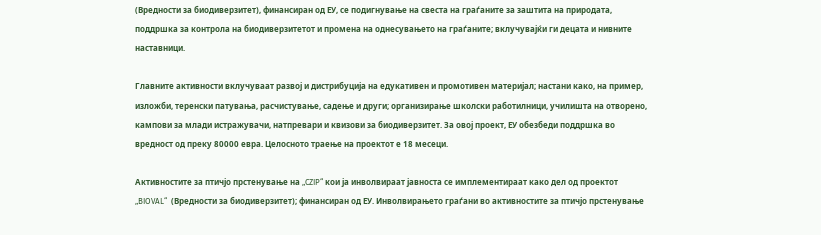(Вредности за биодиверзитет), финансиран од ЕУ, се подигнување на свеста на граѓаните за заштита на природата, поддршка за контрола на биодиверзитетот и промена на однесувањето на граѓаните; вклучувајќи ги децата и нивните наставници.

Главните активности вклучуваат развој и дистрибуција на едукативен и промотивен материјал; настани како, на пример, изложби, теренски патувања, расчистување, садење и други; организирање школски работилници, училишта на отворено, кампови за млади истражувачи, натпревари и квизови за биодиверзитет. За овој проект, ЕУ обезбеди поддршка во вредност од преку 80000 евра. Целосното траење на проектот е 18 месеци.

Активностите за птичјо прстенување на „CZIP“ кои ја инволвираат јавноста се имплементираат како дел од проектот „BIOVAL“  (Вредности за биодиверзитет); финансиран од ЕУ. Инволвирањето граѓани во активностите за птичјо прстенување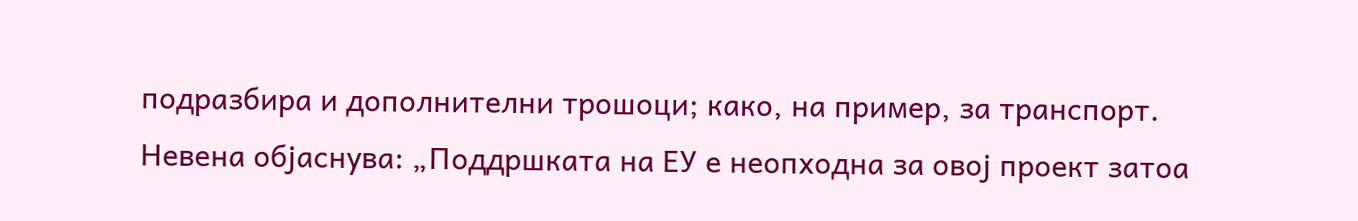подразбира и дополнителни трошоци; како, на пример, за транспорт. Невена објаснува: „Поддршката на ЕУ е неопходна за овој проект затоа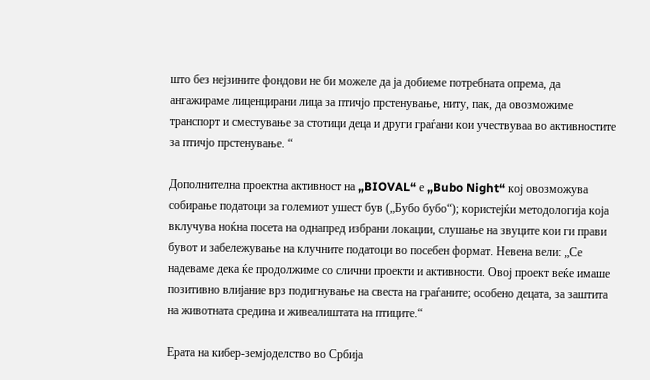што без нејзините фондови не би можеле да ја добиеме потребната опрема, да ангажираме лиценцирани лица за птичјо прстенување, ниту, пак, да овозможиме транспорт и сместување за стотици деца и други граѓани кои учествуваа во активностите за птичјо прстенување. “

Дополнителна проектна активност на „BIOVAL“ е „Bubo Night“ кој овозможува собирање податоци за големиот ушест був („Бубо бубо“); користејќи методологија која вклучува ноќна посета на однапред избрани локации, слушање на звуците кои ги прави бувот и забележување на клучните податоци во посебен формат. Невена вели: „Се надеваме дека ќе продолжиме со слични проекти и активности. Овој проект веќе имаше позитивно влијание врз подигнување на свеста на граѓаните; особено децата, за заштита на животната средина и живеалиштата на птиците.“

Ерата на кибер-земјоделство во Србија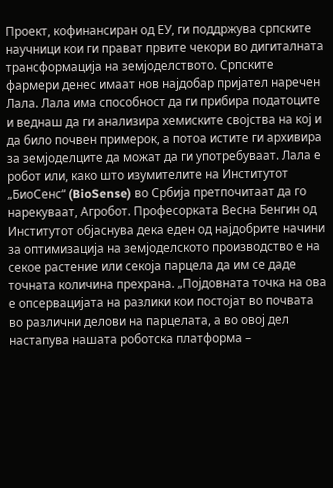Проект, кофинансиран од ЕУ, ги поддржува српските научници кои ги прават првите чекори во дигиталната трансформација на земјоделството. Српските фармери денес имаат нов најдобар пријател наречен Лала. Лала има способност да ги прибира податоците и веднаш да ги анализира хемиските својства на кој и да било почвен примерок, а потоа истите ги архивира за земјоделците да можат да ги употребуваат. Лала е робот или, како што изумителите на Институтот „БиоСенс“ (BioSense) во Србија претпочитаат да го нарекуваат, Агробот. Професорката Весна Бенгин од Институтот објаснува дека еден од најдобрите начини за оптимизација на земјоделското производство е на секое растение или секоја парцела да им се даде точната количина прехрана. „Појдовната точка на ова е опсервацијата на разлики кои постојат во почвата во различни делови на парцелата, а во овој дел настапува нашата роботска платформа –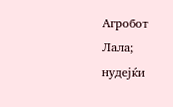Агробот Лала; нудејќи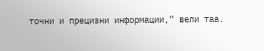точни и прецизни информации,“ вели таа.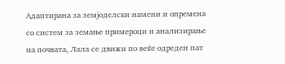Адаптирана за земјоделски намени и опремена со систем за земање примероци и анализирање на почвата, Лала се движи по веќе одреден пат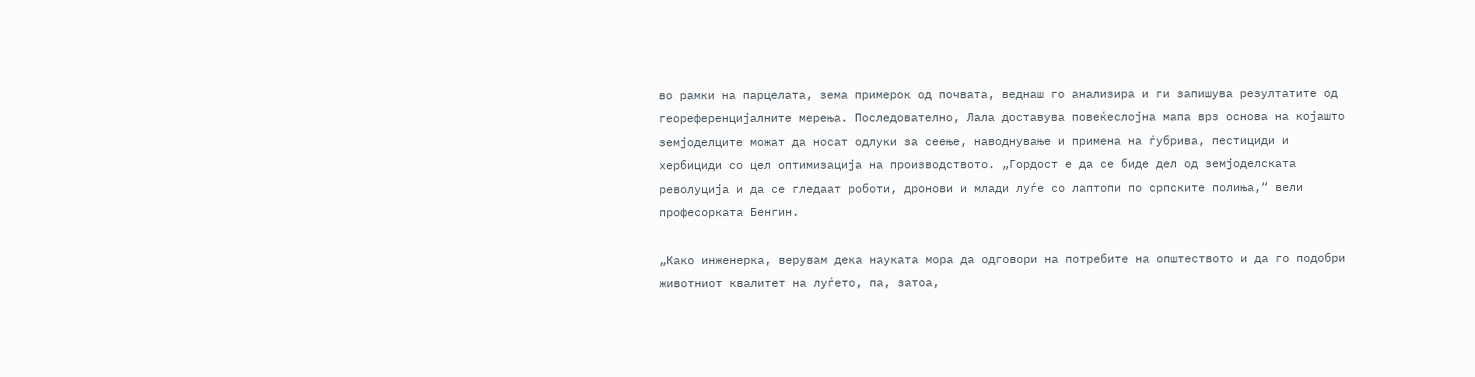во рамки на парцелата, зема примерок од почвата, веднаш го анализира и ги запишува резултатите од геореференцијалните мерења. Последователно, Лала доставува повеќеслојна мапа врз основа на којашто земјоделците можат да носат одлуки за сеење, наводнување и примена на ѓубрива, пестициди и хербициди со цел оптимизација на производството. „Гордост е да се биде дел од земјоделската револуција и да се гледаат роботи, дронови и млади луѓе со лаптопи по српските полиња,“ вели професорката Бенгин.

„Како инженерка, верувам дека науката мора да одговори на потребите на општеството и да го подобри животниот квалитет на луѓето, па, затоа,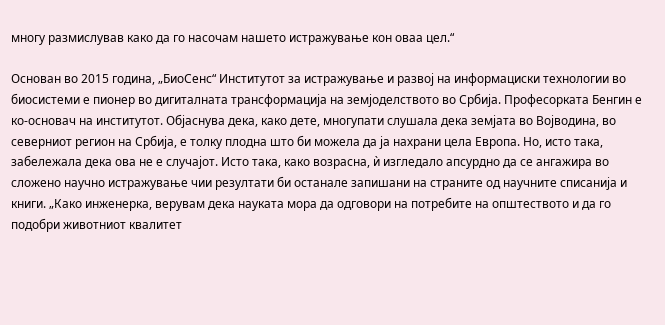многу размислував како да го насочам нашето истражување кон оваа цел.“

Основан во 2015 година, „БиоСенс“ Институтот за истражување и развој на информациски технологии во биосистеми е пионер во дигиталната трансформација на земјоделството во Србија. Професорката Бенгин е ко-основач на институтот. Објаснува дека, како дете, многупати слушала дека земјата во Војводина, во северниот регион на Србија, е толку плодна што би можела да ја нахрани цела Европа. Но, исто така, забележала дека ова не е случајот. Исто така, како возрасна, ѝ изгледало апсурдно да се ангажира во сложено научно истражување чии резултати би останале запишани на страните од научните списанија и книги. „Како инженерка, верувам дека науката мора да одговори на потребите на општеството и да го подобри животниот квалитет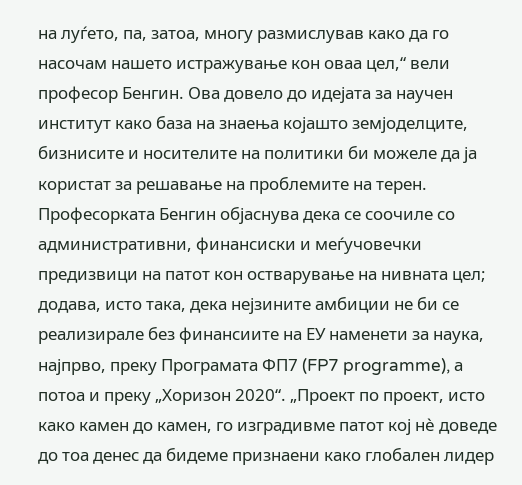на луѓето, па, затоа, многу размислував како да го насочам нашето истражување кон оваа цел,“ вели професор Бенгин. Ова довело до идејата за научен институт како база на знаења којашто земјоделците, бизнисите и носителите на политики би можеле да ја користат за решавање на проблемите на терен. Професорката Бенгин објаснува дека се соочиле со административни, финансиски и меѓучовечки предизвици на патот кон остварување на нивната цел; додава, исто така, дека нејзините амбиции не би се реализирале без финансиите на ЕУ наменети за наука, најпрво, преку Програмата ФП7 (FP7 programme), а потоа и преку „Хоризон 2020“. „Проект по проект, исто како камен до камен, го изградивме патот кој нè доведе до тоа денес да бидеме признаени како глобален лидер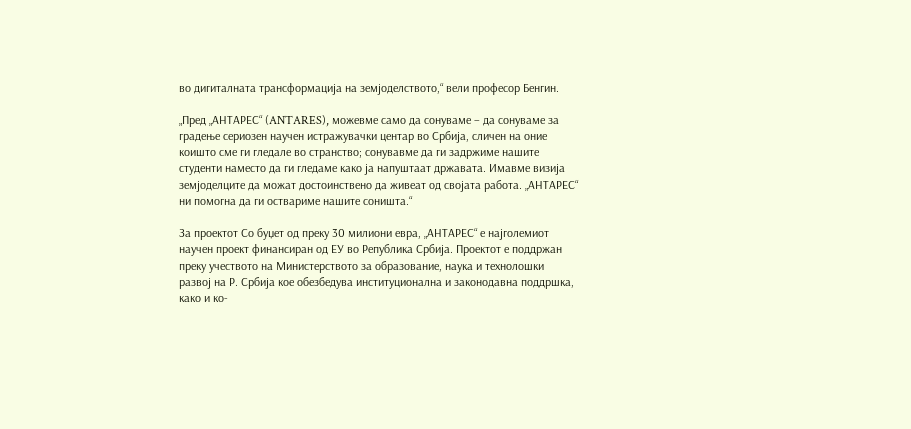во дигиталната трансформација на земјоделството,“ вели професор Бенгин.

„Пред „АНТАРЕС“ (ANTARES), можевме само да сонуваме – да сонуваме за градење сериозен научен истражувачки центар во Србија, сличен на оние коишто сме ги гледале во странство; сонувавме да ги задржиме нашите студенти наместо да ги гледаме како ја напуштаат државата. Имавме визија земјоделците да можат достоинствено да живеат од својата работа. „АНТАРЕС“ ни помогна да ги оствариме нашите соништа.“

За проектот Со буџет од преку 30 милиони евра, „АНТАРЕС“ е најголемиот научен проект финансиран од ЕУ во Република Србија. Проектот е поддржан преку учеството на Министерството за образование, наука и технолошки развој на Р. Србија кое обезбедува институционална и законодавна поддршка, како и ко-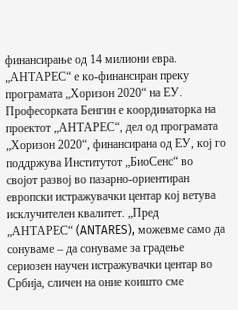финансирање од 14 милиони евра. „АНТАРЕС“ е ко-финансиран преку програмата „Хоризон 2020“ на ЕУ. Професорката Бенгин е координаторка на проектот „АНТАРЕС“, дел од програмата „Хоризон 2020“, финансирана од ЕУ, кој го поддржува Институтот „БиоСенс“ во својот развој во пазарно-ориентиран европски истражувачки центар кој ветува исклучителен квалитет. „Пред „АНТАРЕС“ (ANTARES), можевме само да сонуваме – да сонуваме за градење сериозен научен истражувачки центар во Србија, сличен на оние коишто сме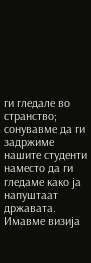ги гледале во странство; сонувавме да ги задржиме нашите студенти наместо да ги гледаме како ја напуштаат државата. Имавме визија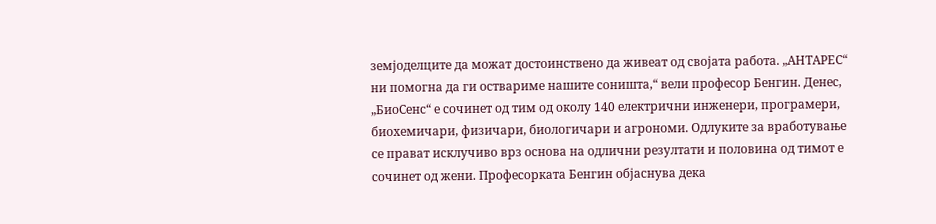земјоделците да можат достоинствено да живеат од својата работа. „АНТАРЕС“ ни помогна да ги оствариме нашите соништа,“ вели професор Бенгин. Денес, „БиоСенс“ е сочинет од тим од околу 140 електрични инженери, програмери, биохемичари, физичари, биологичари и агрономи. Одлуките за вработување се прават исклучиво врз основа на одлични резултати и половина од тимот е сочинет од жени. Професорката Бенгин објаснува дека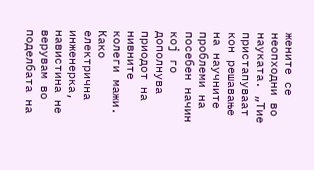жените се неопходни во науката. „Тие пристапуваат кон решавање на научните проблеми на посебен начин кој го дополнува приодот на нивните колеги мажи. Како електрична инженерка, навистина не верувам во поделбата на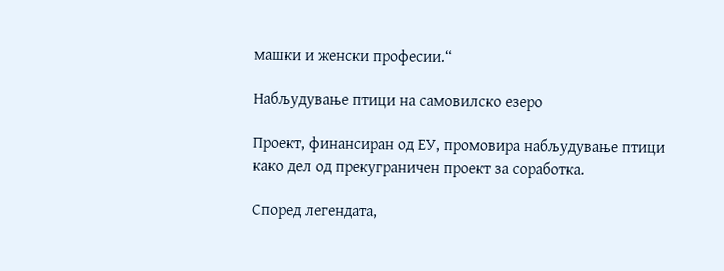машки и женски професии.“

Набљудување птици на самовилско езеро

Проект, финансиран од ЕУ, промовира набљудување птици како дел од прекуграничен проект за соработка.

Според легендата,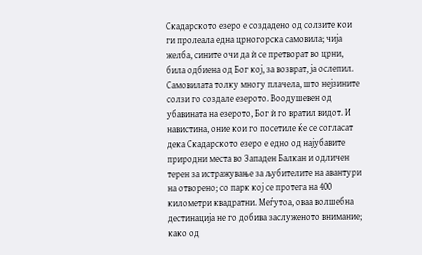Скадарското езеро е создадено од солзите кои ги пролеала една црногорска самовила; чија желба, сините очи да ѝ се претворат во црни, била одбиена од Бог кој, за возврат, ја ослепил. Самовилата толку многу плачела, што нејзините солзи го создале езерото. Воодушевен од убавината на езерото, Бог ѝ го вратил видот. И навистина, оние кои го посетиле ќе се согласат дека Скадарското езеро е едно од најубавите природни места во Западен Балкан и одличен терен за истражување за љубителите на авантури на отворено; со парк кој се протега на 400 километри квадратни. Меѓутоа, оваа волшебна дестинација не го добива заслуженото внимание; како од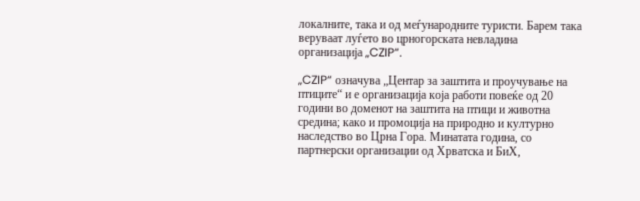локалните, така и од меѓународните туристи. Барем така веруваат луѓето во црногорската невладина организација „CZIP“.

„CZIP“ означува „Центар за заштита и проучување на птиците“ и е организација која работи повеќе од 20 години во доменот на заштита на птици и животна средина; како и промоција на природно и културно наследство во Црна Гора. Минатата година, со партнерски организации од Хрватска и БиХ,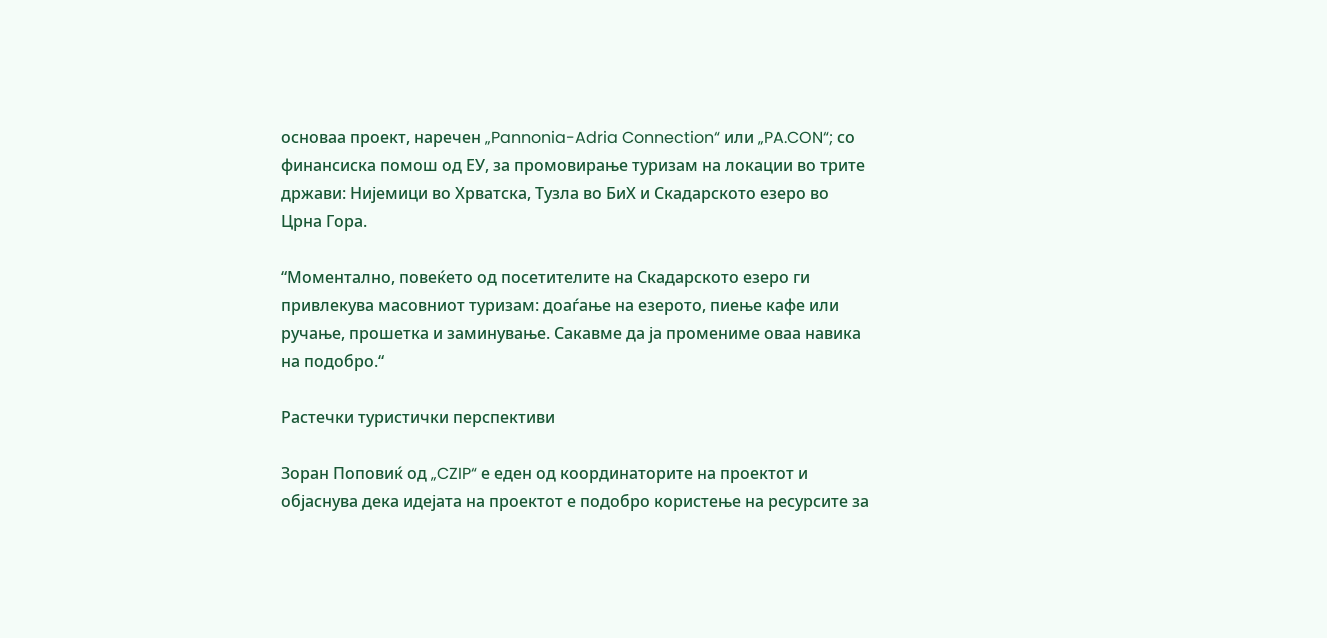основаа проект, наречен „Pannonia-Adria Connection“ или „PA.CON“; со финансиска помош од ЕУ, за промовирање туризам на локации во трите држави: Нијемици во Хрватска, Тузла во БиХ и Скадарското езеро во Црна Гора.

“Моментално, повеќето од посетителите на Скадарското езеро ги привлекува масовниот туризам: доаѓање на езерото, пиење кафе или ручање, прошетка и заминување. Сакавме да ја промениме оваа навика на подобро.“

Растечки туристички перспективи

Зоран Поповиќ од „CZIP“ е еден од координаторите на проектот и објаснува дека идејата на проектот е подобро користење на ресурсите за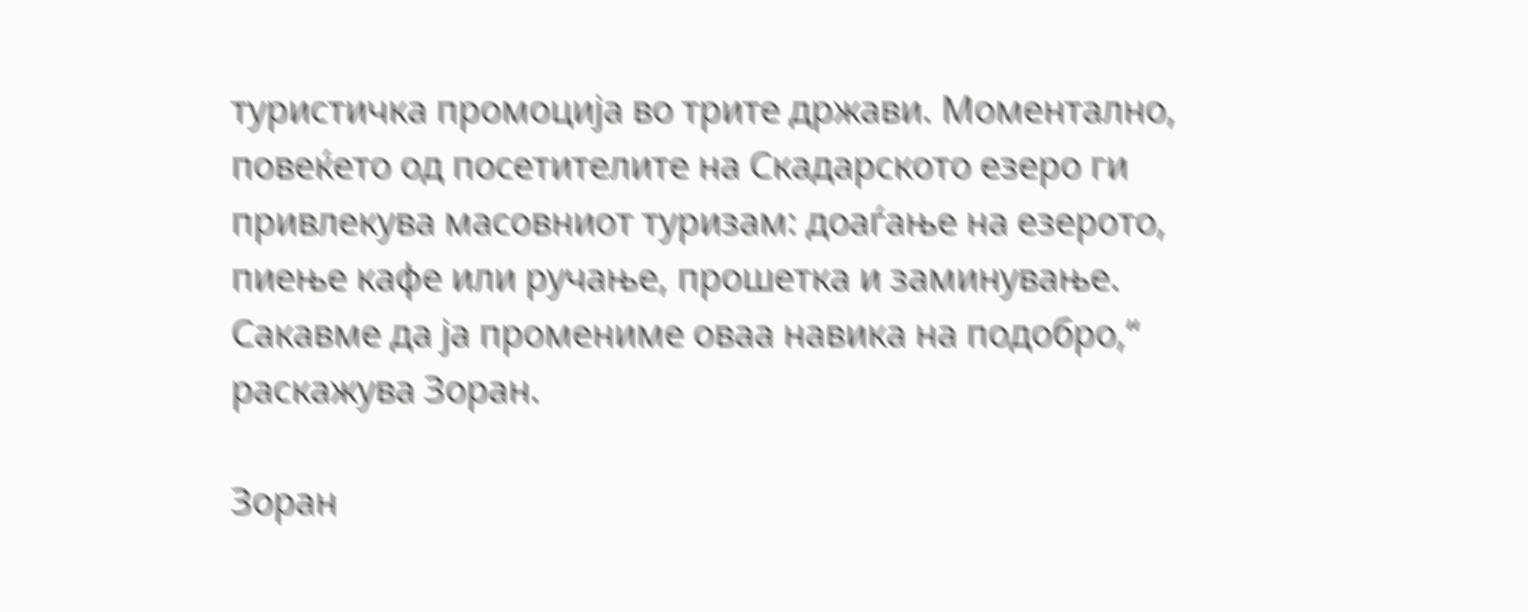туристичка промоција во трите држави. Моментално, повеќето од посетителите на Скадарското езеро ги привлекува масовниот туризам: доаѓање на езерото, пиење кафе или ручање, прошетка и заминување. Сакавме да ја промениме оваа навика на подобро,“ раскажува Зоран.

Зоран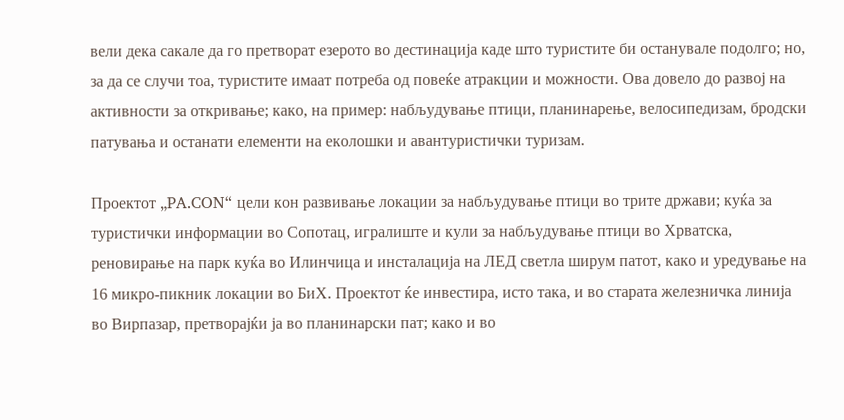вели дека сакале да го претворат езерото во дестинација каде што туристите би останувале подолго; но, за да се случи тоа, туристите имаат потреба од повеќе атракции и можности. Ова довело до развој на активности за откривање; како, на пример: набљудување птици, планинарење, велосипедизам, бродски патувања и останати елементи на еколошки и авантуристички туризам.

Проектот „PA.CON“ цели кон развивање локации за набљудување птици во трите држави; куќа за туристички информации во Сопотац, игралиште и кули за набљудување птици во Хрватска, реновирање на парк куќа во Илинчица и инсталација на ЛЕД светла ширум патот, како и уредување на 16 микро-пикник локации во БиХ. Проектот ќе инвестира, исто така, и во старата железничка линија во Вирпазар, претворајќи ја во планинарски пат; како и во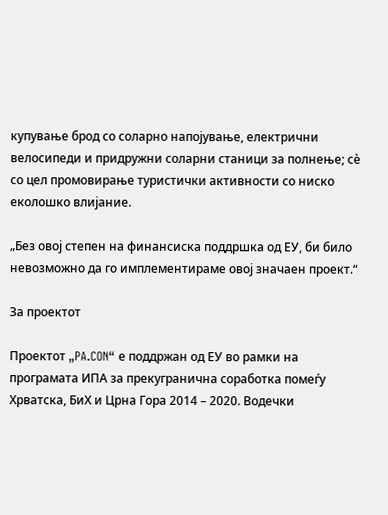купување брод со соларно напојување, електрични велосипеди и придружни соларни станици за полнење; сè со цел промовирање туристички активности со ниско еколошко влијание.

„Без овој степен на финансиска поддршка од ЕУ, би било невозможно да го имплементираме овој значаен проект.“

За проектот

Проектот „PA.CON“ е поддржан од ЕУ во рамки на програмата ИПА за прекугранична соработка помеѓу Хрватска, БиХ и Црна Гора 2014 – 2020. Водечки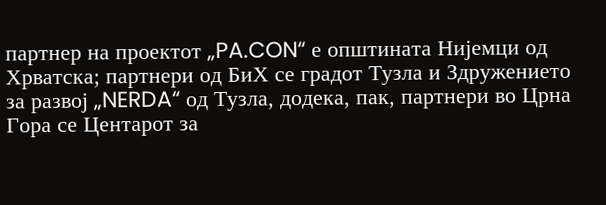партнер на проектот „PA.CON“ е општината Нијемци од Хрватска; партнери од БиХ се градот Тузла и Здружението за развој „NERDA“ од Тузла, додека, пак, партнери во Црна Гора се Центарот за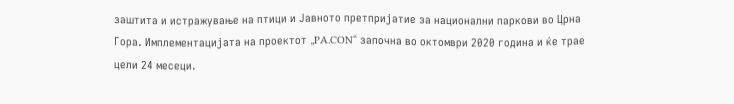заштита и истражување на птици и Јавното претпријатие за национални паркови во Црна Гора. Имплементацијата на проектот „PA.CON“ започна во октомври 2020 година и ќе трае цели 24 месеци.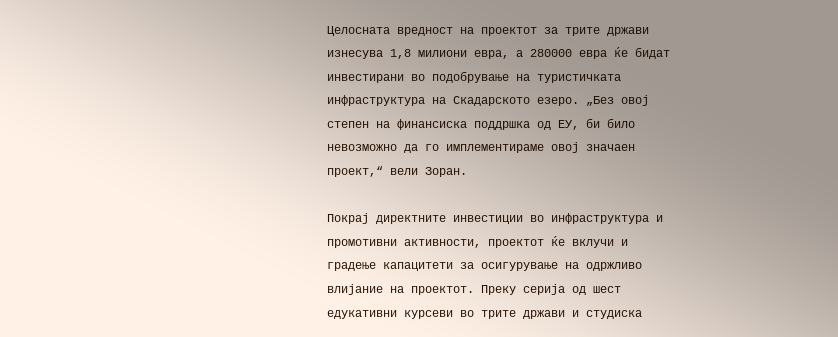Целосната вредност на проектот за трите држави изнесува 1,8 милиони евра, а 280000 евра ќе бидат инвестирани во подобрување на туристичката инфраструктура на Скадарското езеро. „Без овој степен на финансиска поддршка од ЕУ, би било невозможно да го имплементираме овој значаен проект,“ вели Зоран.

Покрај директните инвестиции во инфраструктура и промотивни активности, проектот ќе вклучи и градење капацитети за осигурување на одржливо влијание на проектот. Преку серија од шест едукативни курсеви во трите држави и студиска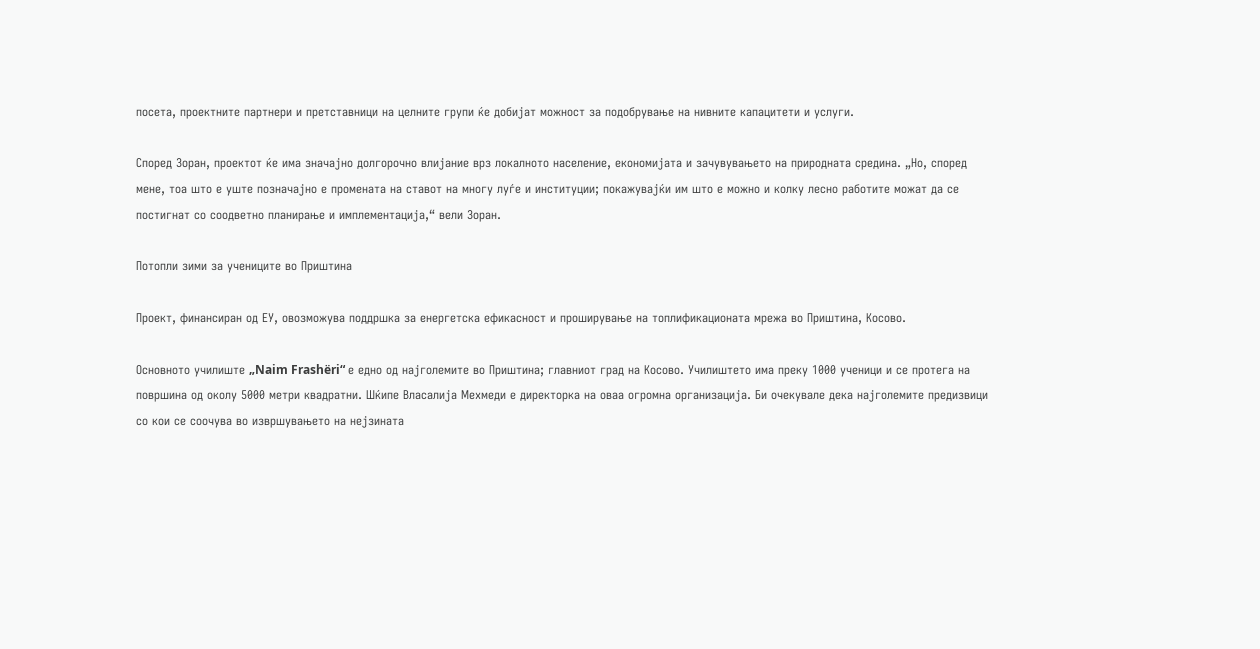посета, проектните партнери и претставници на целните групи ќе добијат можност за подобрување на нивните капацитети и услуги.

Според Зоран, проектот ќе има значајно долгорочно влијание врз локалното население, економијата и зачувувањето на природната средина. „Но, според мене, тоа што е уште позначајно е промената на ставот на многу луѓе и институции; покажувајќи им што е можно и колку лесно работите можат да се постигнат со соодветно планирање и имплементација,“ вели Зоран.

Потопли зими за учениците во Приштина

Проект, финансиран од ЕУ, овозможува поддршка за енергетска ефикасност и проширување на топлификационата мрежа во Приштина, Косово.

Основното училиште „Naim Frashëri“ е едно од најголемите во Приштина; главниот град на Косово. Училиштето има преку 1000 ученици и се протега на површина од околу 5000 метри квадратни. Шќипе Власалија Мехмеди е директорка на оваа огромна организација. Би очекувале дека најголемите предизвици со кои се соочува во извршувањето на нејзината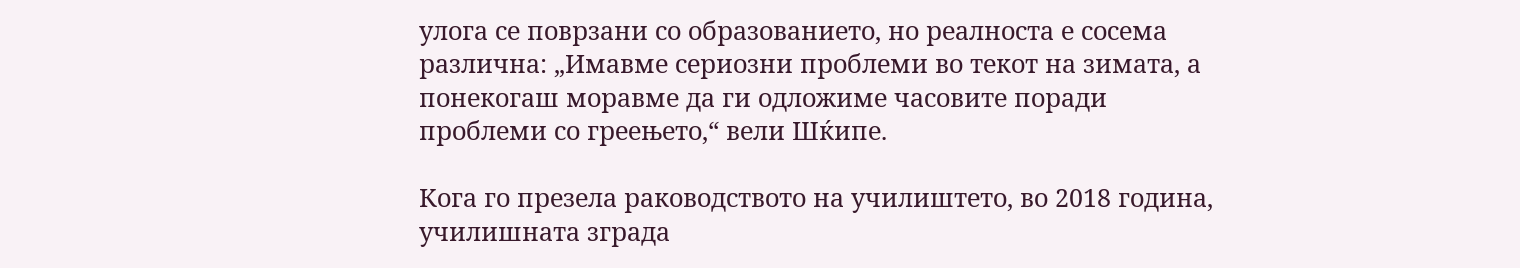улога се поврзани со образованието, но реалноста е сосема различна: „Имавме сериозни проблеми во текот на зимата, а понекогаш моравме да ги одложиме часовите поради проблеми со греењето,“ вели Шќипе.

Кога го презела раководството на училиштето, во 2018 година, училишната зграда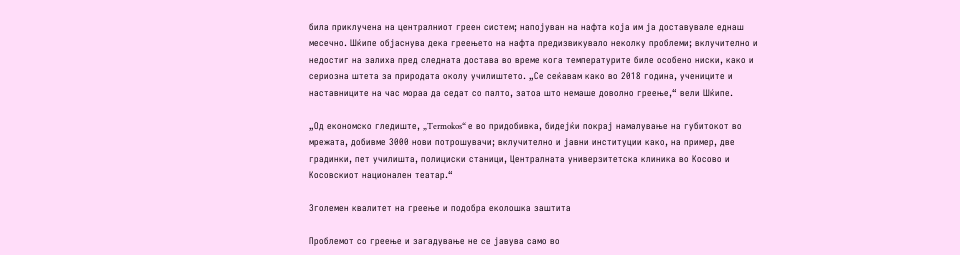била приклучена на централниот греен систем; напојуван на нафта која им ја доставувале еднаш месечно. Шќипе објаснува дека греењето на нафта предизвикувало неколку проблеми; вклучително и недостиг на залиха пред следната достава во време кога температурите биле особено ниски, како и сериозна штета за природата околу училиштето. „Се сеќавам како во 2018 година, учениците и наставниците на час мораа да седат со палто, затоа што немаше доволно греење,“ вели Шќипе.

„Од економско гледиште, „Termokos“ е во придобивка, бидејќи покрај намалување на губитокот во мрежата, добивме 3000 нови потрошувачи; вклучително и јавни институции како, на пример, две градинки, пет училишта, полициски станици, Централната универзитетска клиника во Косово и Косовскиот национален театар.“

Зголемен квалитет на греење и подобра еколошка заштита

Проблемот со греење и загадување не се јавува само во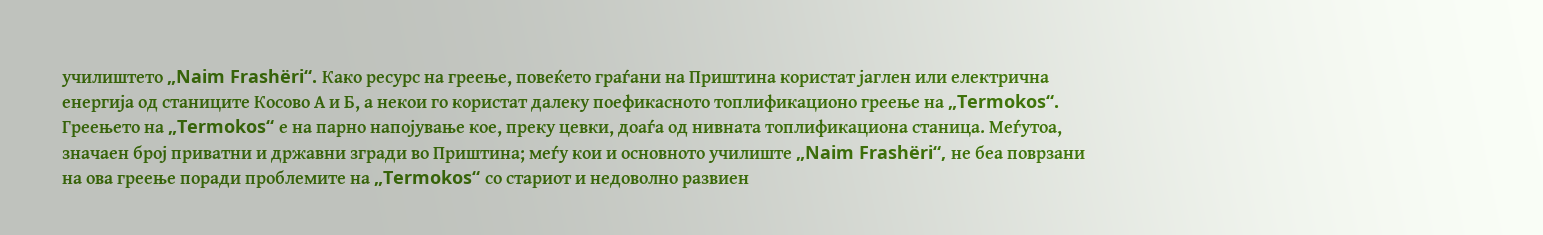училиштето „Naim Frashëri“. Како ресурс на греење, повеќето граѓани на Приштина користат јаглен или електрична енергија од станиците Косово А и Б, а некои го користат далеку поефикасното топлификационо греење на „Termokos“. Греењето на „Termokos“ е на парно напојување кое, преку цевки, доаѓа од нивната топлификациона станица. Меѓутоа, значаен број приватни и државни згради во Приштина; меѓу кои и основното училиште „Naim Frashëri“, не беа поврзани на ова греење поради проблемите на „Termokos“ со стариот и недоволно развиен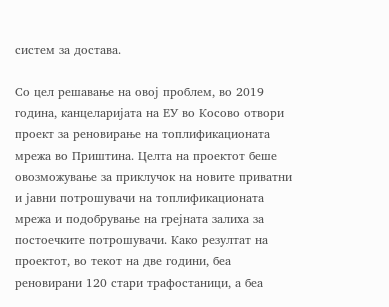систем за достава.

Со цел решавање на овој проблем, во 2019 година, канцеларијата на ЕУ во Косово отвори проект за реновирање на топлификационата мрежа во Приштина. Целта на проектот беше овозможување за приклучок на новите приватни и јавни потрошувачи на топлификационата мрежа и подобрување на грејната залиха за постоечките потрошувачи. Како резултат на проектот, во текот на две години, беа реновирани 120 стари трафостаници, а беа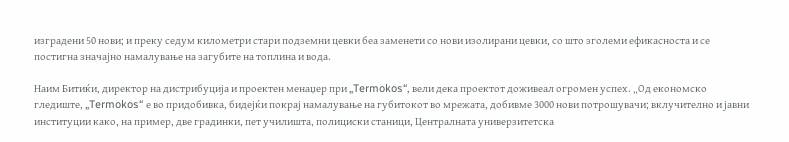изградени 50 нови; и преку седум километри стари подземни цевки беа заменети со нови изолирани цевки, со што зголеми ефикасноста и се постигна значајно намалување на загубите на топлина и вода.

Наим Битиќи, директор на дистрибуција и проектен менаџер при „Termokos“, вели дека проектот доживеал огромен успех. „Од економско гледиште, „Termokos“ е во придобивка, бидејќи покрај намалување на губитокот во мрежата, добивме 3000 нови потрошувачи; вклучително и јавни институции како, на пример, две градинки, пет училишта, полициски станици, Централната универзитетска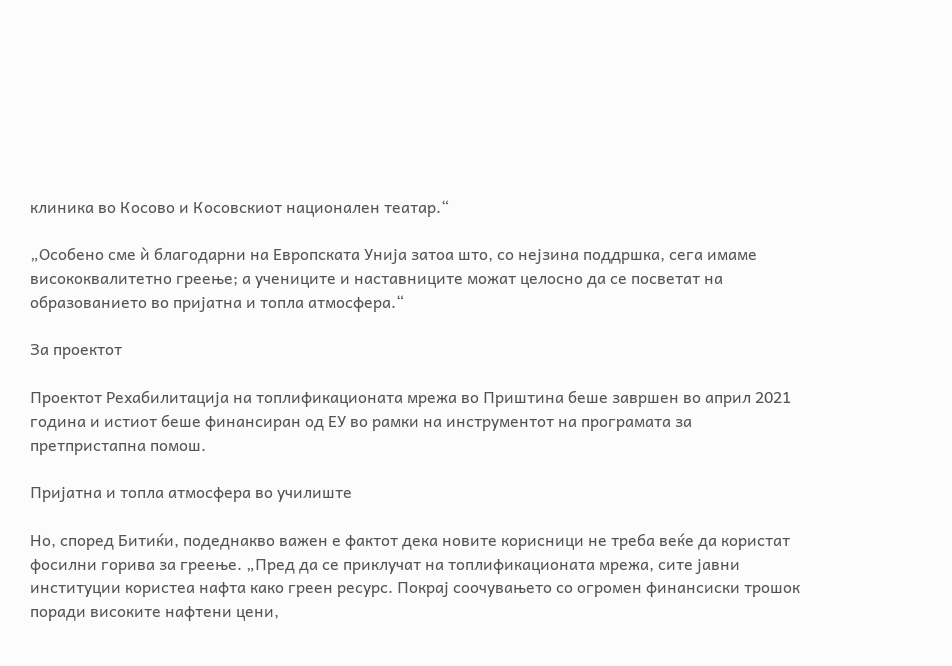клиника во Косово и Косовскиот национален театар.“

„Особено сме ѝ благодарни на Европската Унија затоа што, со нејзина поддршка, сега имаме висококвалитетно греење; а учениците и наставниците можат целосно да се посветат на образованието во пријатна и топла атмосфера.“

За проектот

Проектот Рехабилитација на топлификационата мрежа во Приштина беше завршен во април 2021 година и истиот беше финансиран од ЕУ во рамки на инструментот на програмата за претпристапна помош.

Пријатна и топла атмосфера во училиште

Но, според Битиќи, подеднакво важен е фактот дека новите корисници не треба веќе да користат фосилни горива за греење. „Пред да се приклучат на топлификационата мрежа, сите јавни институции користеа нафта како греен ресурс. Покрај соочувањето со огромен финансиски трошок поради високите нафтени цени,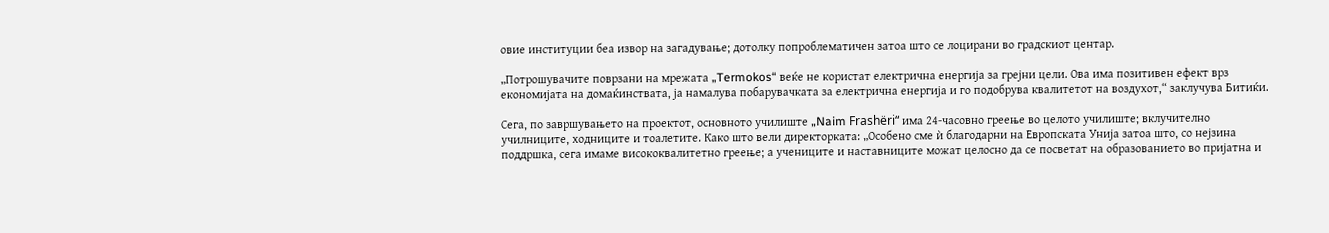овие институции беа извор на загадување; дотолку попроблематичен затоа што се лоцирани во градскиот центар.

„Потрошувачите поврзани на мрежата „Termokos“ веќе не користат електрична енергија за грејни цели. Ова има позитивен ефект врз економијата на домаќинствата, ја намалува побарувачката за електрична енергија и го подобрува квалитетот на воздухот,“ заклучува Битиќи.

Сега, по завршувањето на проектот, основното училиште „Naim Frashëri“ има 24-часовно греење во целото училиште; вклучително училниците, ходниците и тоалетите. Како што вели директорката: „Особено сме ѝ благодарни на Европската Унија затоа што, со нејзина поддршка, сега имаме висококвалитетно греење; а учениците и наставниците можат целосно да се посветат на образованието во пријатна и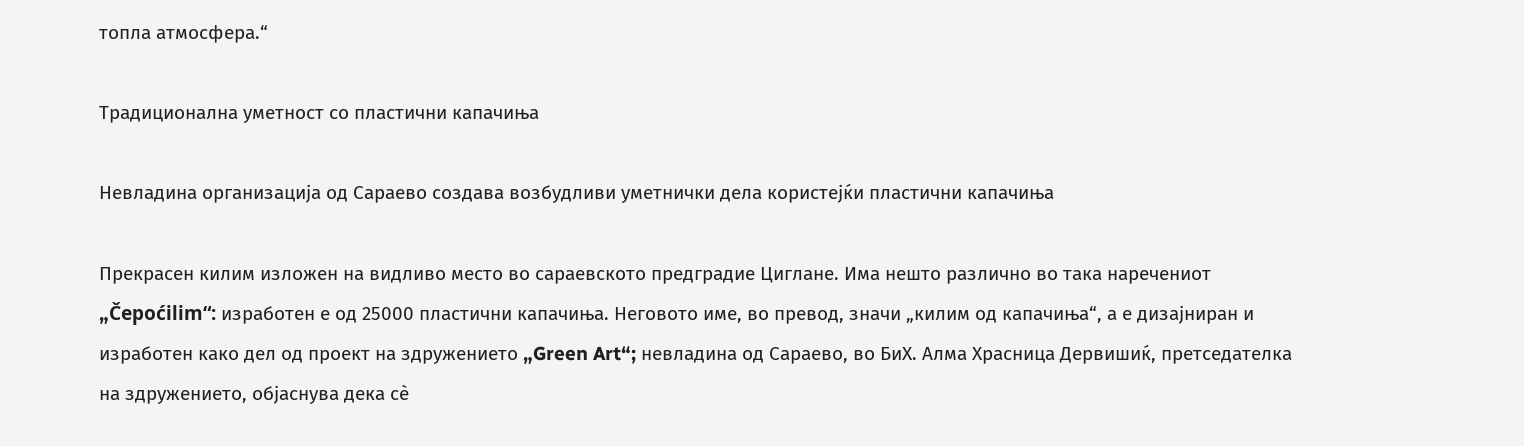топла атмосфера.“

Традиционална уметност со пластични капачиња

Невладина организација од Сараево создава возбудливи уметнички дела користејќи пластични капачиња

Прекрасен килим изложен на видливо место во сараевското предградие Циглане. Има нешто различно во така наречениот „Čepoćilim“: изработен е од 25000 пластични капачиња. Неговото име, во превод, значи „килим од капачиња“, а е дизајниран и изработен како дел од проект на здружението „Green Art“; невладина од Сараево, во БиХ. Алма Храсница Дервишиќ, претседателка на здружението, објаснува дека сè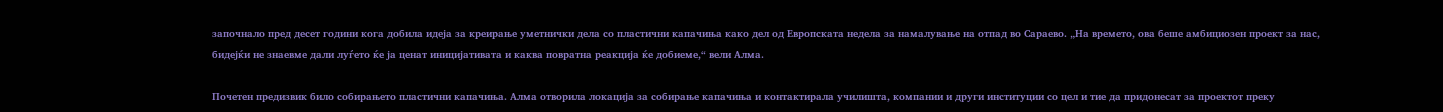започнало пред десет години кога добила идеја за креирање уметнички дела со пластични капачиња како дел од Европската недела за намалување на отпад во Сараево. „На времето, ова беше амбициозен проект за нас, бидејќи не знаевме дали луѓето ќе ја ценат иницијативата и каква повратна реакција ќе добиеме,“ вели Алма.

Почетен предизвик било собирањето пластични капачиња. Алма отворила локација за собирање капачиња и контактирала училишта, компании и други институции со цел и тие да придонесат за проектот преку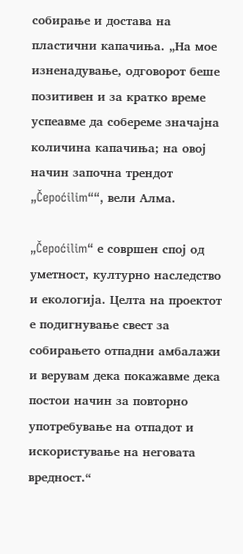собирање и достава на пластични капачиња. „На мое изненадување, одговорот беше позитивен и за кратко време успеавме да собереме значајна количина капачиња; на овој начин започна трендот „Čepoćilim““, вели Алма.

„Čepoćilim“ е совршен спој од уметност, културно наследство и екологија. Целта на проектот е подигнување свест за собирањето отпадни амбалажи и верувам дека покажавме дека постои начин за повторно употребување на отпадот и искористување на неговата вредност.“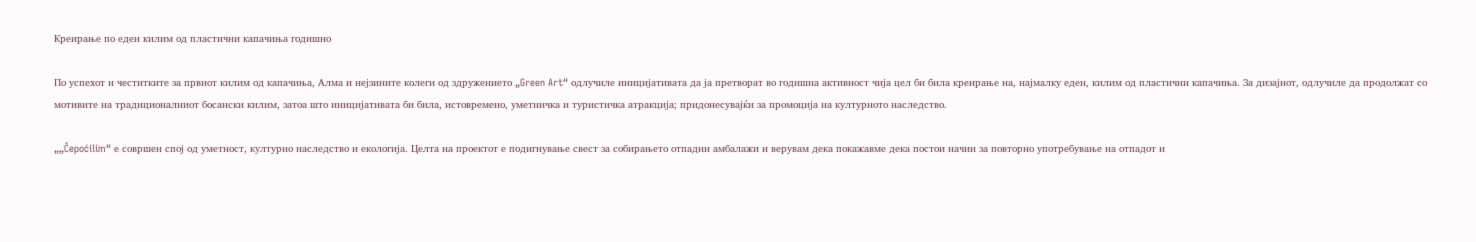Креирање по еден килим од пластични капачиња годишно

По успехот и честитките за првиот килим од капачиња, Алма и нејзините колеги од здружението „Green Art“ одлучиле иницијативата да ја претворат во годишна активност чија цел би била креирање на, најмалку еден, килим од пластични капачиња. За дизајнот, одлучиле да продолжат со мотивите на традиционалниот босански килим, затоа што иницијативата би била, истовремено, уметничка и туристичка атракција; придонесувајќи за промоција на културното наследство.

„„Čepoćilim“ е совршен спој од уметност, културно наследство и екологија. Целта на проектот е подигнување свест за собирањето отпадни амбалажи и верувам дека покажавме дека постои начин за повторно употребување на отпадот и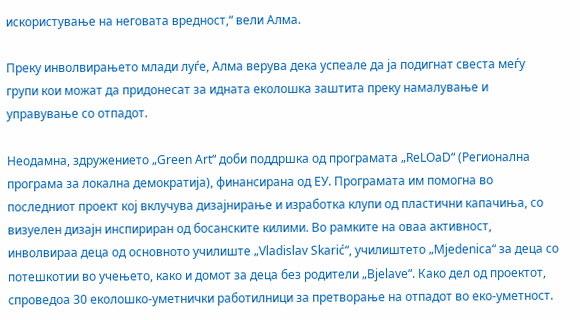искористување на неговата вредност,“ вели Алма.

Преку инволвирањето млади луѓе, Алма верува дека успеале да ја подигнат свеста меѓу групи кои можат да придонесат за идната еколошка заштита преку намалување и управување со отпадот.

Неодамна, здружението „Green Art“ доби поддршка од програмата „ReLOaD“ (Регионална програма за локална демократија), финансирана од ЕУ. Програмата им помогна во последниот проект кој вклучува дизајнирање и изработка клупи од пластични капачиња, со визуелен дизајн инспириран од босанските килими. Во рамките на оваа активност, инволвираа деца од основното училиште „Vladislav Skarić“, училиштето „Mjedenica“ за деца со потешкотии во учењето, како и домот за деца без родители „Bjelave“. Како дел од проектот, спроведоа 30 еколошко-уметнички работилници за претворање на отпадот во еко-уметност.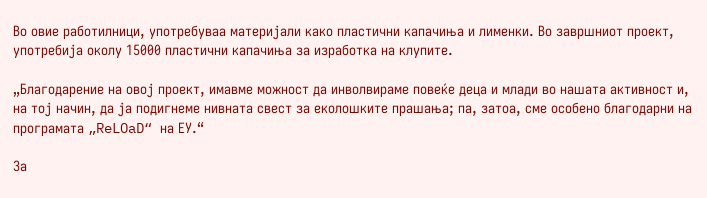Во овие работилници, употребуваа материјали како пластични капачиња и лименки. Во завршниот проект, употребија околу 15000 пластични капачиња за изработка на клупите.

„Благодарение на овој проект, имавме можност да инволвираме повеќе деца и млади во нашата активност и, на тој начин, да ја подигнеме нивната свест за еколошките прашања; па, затоа, сме особено благодарни на програмата „ReLOaD“ на ЕУ.“

За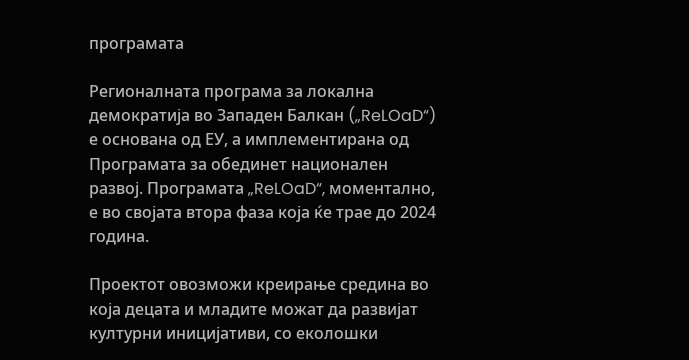програмата

Регионалната програма за локална демократија во Западен Балкан („ReLOaD“) е основана од ЕУ, а имплементирана од Програмата за обединет национален развој. Програмата „ReLOaD“, моментално, е во својата втора фаза која ќе трае до 2024 година.

Проектот овозможи креирање средина во која децата и младите можат да развијат културни иницијативи, со еколошки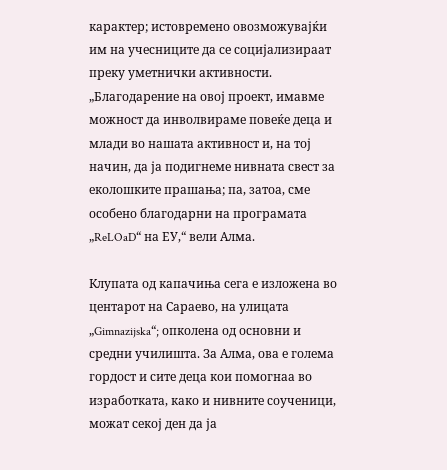карактер; истовремено овозможувајќи им на учесниците да се социјализираат преку уметнички активности. „Благодарение на овој проект, имавме можност да инволвираме повеќе деца и млади во нашата активност и, на тој начин, да ја подигнеме нивната свест за еколошките прашања; па, затоа, сме особено благодарни на програмата „ReLOaD“ на ЕУ,“ вели Алма.

Клупата од капачиња сега е изложена во центарот на Сараево, на улицата „Gimnazijska“; опколена од основни и средни училишта. За Алма, ова е голема гордост и сите деца кои помогнаа во изработката, како и нивните соученици, можат секој ден да ја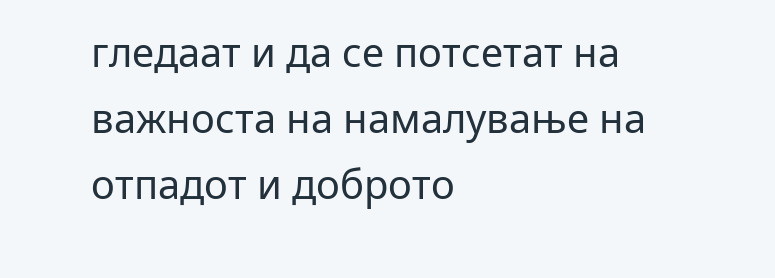гледаат и да се потсетат на важноста на намалување на отпадот и доброто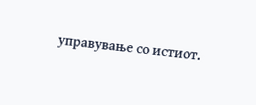управување со истиот.